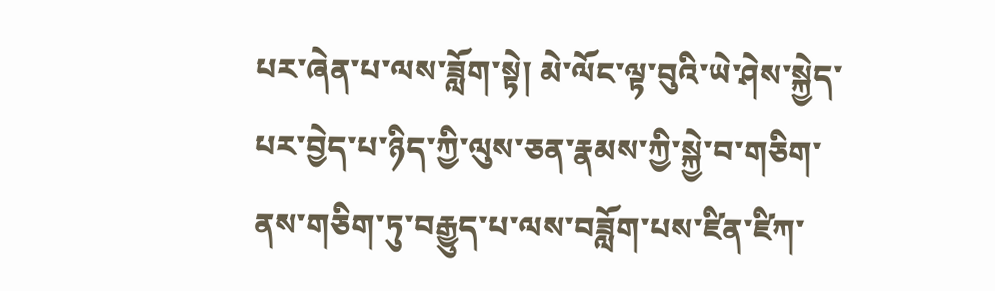པར་ཞེན་པ་ལས་ཟློག་སྟེ། མེ་ལོང་ལྟ་བུའི་ཡེ་ཤེས་སྐྱེད་པར་བྱེད་པ་ཉིད་ཀྱི་ལུས་ཅན་རྣམས་ཀྱི་སྐྱེ་བ་གཅིག་ནས་གཅིག་ཏུ་བརྒྱུད་པ་ལས་བཟློག་པས་ཛིན་ཛིཀ་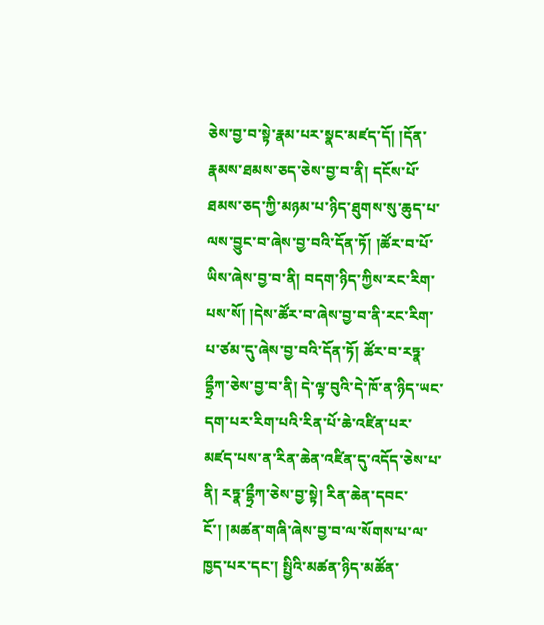ཅེས་བྱ་བ་སྟེ་རྣམ་པར་སྣང་མཛད་དོ། །དོན་རྣམས་ཐམས་ཅད་ཅེས་བྱ་བ་ནི། དངོས་པོ་ཐམས་ཅད་ཀྱི་མཉམ་པ་ཉིད་ཐུགས་སུ་ཆུད་པ་ལས་བྱུང་བ་ཞེས་བྱ་བའི་དོན་ཏོ། །ཚོར་བ་པོ་ཡིས་ཞེས་བྱ་བ་ནི། བདག་ཉིད་ཀྱིས་རང་རིག་པས་སོ། །དེས་ཚོར་བ་ཞེས་བྱ་བ་ནི་རང་རིག་པ་ཙམ་དུ་ཞེས་བྱ་བའི་དོན་ཏོ། ཚོར་བ་རཏྣ་དྷྲྀཀ་ཅེས་བྱ་བ་ནི། དེ་ལྟ་བུའི་དེ་ཁོ་ན་ཉིད་ཡང་དག་པར་རིག་པའི་རིན་པོ་ཆེ་འཛིན་པར་མཛད་པས་ན་རིན་ཆེན་འཛིན་དུ་འདོད་ཅེས་པ་ནི། རཏྣ་དྷྲྀཀ་ཅེས་བྱ་སྟེ། རིན་ཆེན་དབང་ངོ་། །མཚན་གཞི་ཞེས་བྱ་བ་ལ་སོགས་པ་ལ་ཁྱད་པར་དང་། སྤྱིའི་མཚན་ཉིད་མཚོན་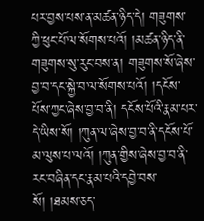པར་བྱས་པས་ན་མཚན་ཉིད་དེ། གཟུགས་ཀྱི་ཕུང་པོ་ལ་སོགས་པའོ། །མཚན་ཉིད་ནི་གཟུགས་སུ་རུང་བས་ན། གཟུགས་སོ་ཞེས་བྱ་བ་དང་སྐྱེ་བ་ལ་སོགས་པའོ། །དངོས་པོས་ཀྱང་ཞེས་བྱ་བ་ནི། དངོས་པོའི་རྣམ་པར་དེ་ཡིས་སོ། །ཀུན་ལ་ཞེས་བྱ་བ་ནི་དངོས་པོ་མ་ལུས་པ་ལའོ། །ཀུན་གྱིས་ཞེས་བྱ་བ་ནི་རང་བཞིན་དང་རྣམ་པའི་དབྱེ་བས་སོ། །ཐམས་ཅད་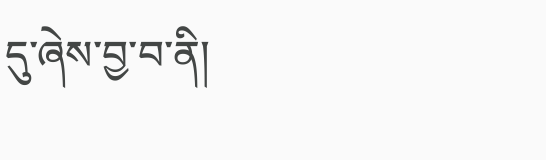དུ་ཞེས་བྱ་བ་ནི།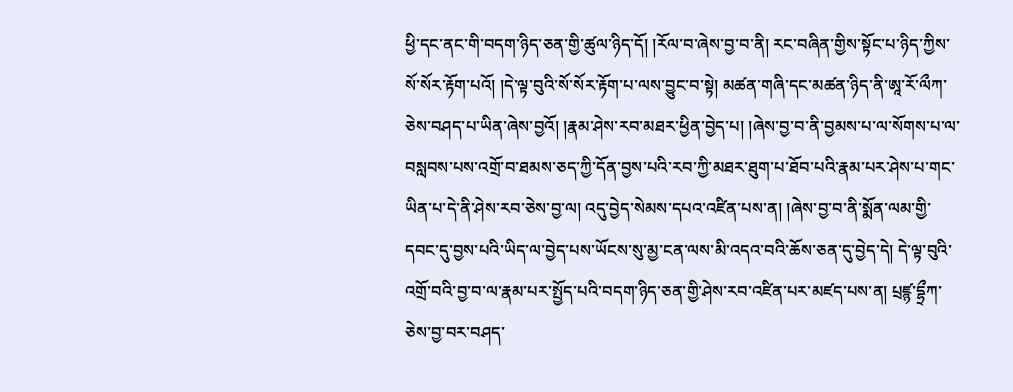ཕྱི་དང་ནང་གི་བདག་ཉིད་ཅན་གྱི་ཚུལ་ཉིད་དོ། །རོལ་བ་ཞེས་བྱ་བ་ནི། རང་བཞིན་གྱིས་སྟོང་པ་ཉིད་ཀྱིས་སོ་སོར་རྟོག་པའོ། །དེ་ལྟ་བུའི་སོ་སོར་རྟོག་པ་ལས་བྱུང་བ་སྟེ། མཚན་གཞི་དང་མཚན་ཉིད་ནི་ཨཱ་རོ་ལྀཀ་ཅེས་བཤད་པ་ཡིན་ཞེས་བྱའོ། །རྣམ་ཤེས་རབ་མཐར་ཕྱིན་བྱེད་པ། །ཞེས་བྱ་བ་ནི་བྱམས་པ་ལ་སོགས་པ་ལ་བསླབས་པས་འགྲོ་བ་ཐམས་ཅད་ཀྱི་དོན་བྱས་པའི་རབ་ཀྱི་མཐར་ཐུག་པ་ཐོབ་པའི་རྣམ་པར་ཤེས་པ་གང་ཡིན་པ་དེ་ནི་ཤེས་རབ་ཅེས་བྱ་ལ། འདུ་བྱེད་སེམས་དཔའ་འཛིན་པས་ན། །ཞེས་བྱ་བ་ནི་སྨོན་ལམ་གྱི་དབང་དུ་བྱས་པའི་ཡིད་ལ་བྱེད་པས་ཡོངས་སུ་མྱ་ངན་ལས་མི་འདའ་བའི་ཆོས་ཅན་དུ་བྱེད་དེ། དེ་ལྟ་བུའི་འགྲོ་བའི་བྱ་བ་ལ་རྣམ་པར་སྤྱོད་པའི་བདག་ཉིད་ཅན་གྱི་ཤེས་རབ་འཛིན་པར་མཛད་པས་ན། པྲཛྙ་དྷྲྀཀ་ཅེས་བྱ་བར་བཤད་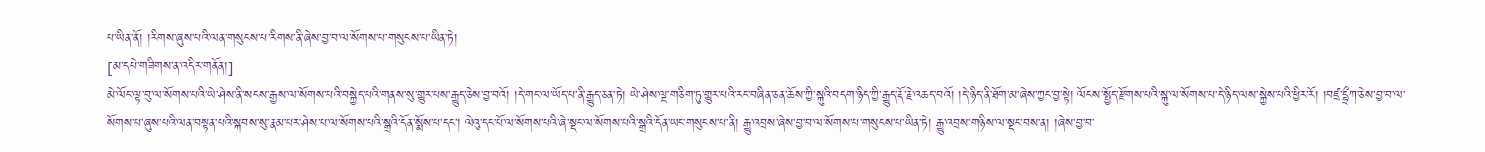པ་ཡིན་ནོ། །རིགས་ཞུས་པའི་ལན་གསུངས་པ་རིགས་ནི་ཞེས་བྱ་བ་ལ་སོགས་པ་གསུངས་པ་ཡིན་ཏེ།
[མ་དཔེ་གཟིགས་ན་འདིར་གནོན།]
མེ་ལོང་ལྟ་བུ་ལ་སོགས་པའི་ཡེ་ཤེས་ནི་སངས་རྒྱས་ལ་སོགས་པའི་བསྐྱེད་པའི་གནས་སུ་གྱུར་པས་རྒྱུད་ཅེས་བྱ་བའོ། །དེ་གང་ལ་ཡོད་པ་ནི་རྒྱུད་ཅན་ཏེ། ཡེ་ཤེས་ལྔ་གཅིག་ཏུ་གྱུར་པའི་རང་བཞིན་ཅན་ཆོས་ཀྱི་སྐུའི་བདག་ཉིད་ཀྱི་རྒྱུད་རྡོ་རྗེ་འཆད་བའོ། །དེ་ཉིད་ནི་ཐོག་མ་ཞེས་ཀྱང་བྱ་སྟེ། ལོངས་སྤྱོད་རྫོགས་པའི་སྐུ་ལ་སོགས་པ་དེ་ཉིད་ལས་སྐྱེས་པའི་ཕྱིར་རོ། །བཛྲ་དྷྲྀཀ་ཅེས་བྱ་བ་ལ་སོགས་པ་ཞུས་པའི་ལན་བསྟན་པའི་སྐབས་སུ་རྣམ་པར་ཤེས་པ་ལ་སོགས་པའི་སྒྲའི་དོན་སྨོས་པ་དང་། ལེའུ་དང་པོ་ལ་སོགས་པའི་ཞེ་སྡང་ལ་སོགས་པའི་སྒྲའི་དོན་ཡང་གསུངས་པ་ནི། རྒྱུ་འབྲས་ཞེས་བྱ་བ་ལ་སོགས་པ་གསུངས་པ་ཡིན་ཏེ། རྒྱུ་འབྲས་གཉིས་ལ་སྡང་བས་ན། །ཞེས་བྱ་བ་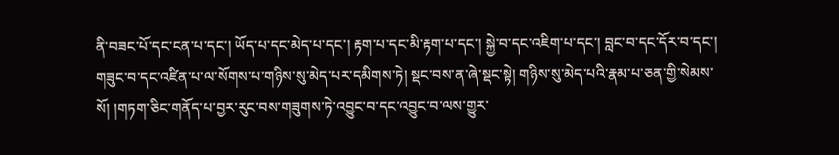ནི་བཟང་པོ་དང་ངན་པ་དང་། ཡོད་པ་དང་མེད་པ་དང་། རྟག་པ་དང་མི་རྟག་པ་དང་། སྐྱེ་བ་དང་འཇིག་པ་དང་། བླང་བ་དང་དོར་བ་དང་། གཟུང་བ་དང་འཛིན་པ་ལ་སོགས་པ་གཉིས་སུ་མེད་པར་དམིགས་ཏེ། སྡང་བས་ན་ཞེ་སྡང་སྟེ། གཉིས་སུ་མེད་པའི་རྣམ་པ་ཅན་གྱི་སེམས་སོ། །གཏག་ཅིང་གནོད་པ་བྱར་རུང་བས་གཟུགས་ཏེ་འབྱུང་བ་དང་འབྱུང་བ་ལས་གྱུར་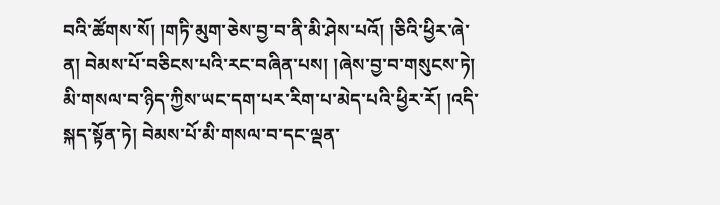བའི་ཚོགས་སོ། །གཏི་མུག་ཅེས་བྱ་བ་ནི་མི་ཤེས་པའོ། །ཅིའི་ཕྱིར་ཞེ་ན། བེམས་པོ་བཅིངས་པའི་རང་བཞིན་པས། །ཞེས་བྱ་བ་གསུངས་ཏེ། མི་གསལ་བ་ཉིད་ཀྱིས་ཡང་དག་པར་རིག་པ་མེད་པའི་ཕྱིར་རོ། །འདི་སྐད་སྟོན་ཏེ། བེམས་པོ་མི་གསལ་བ་དང་ལྡན་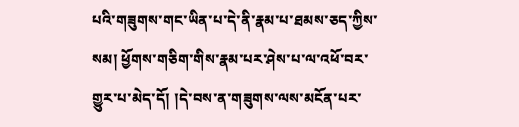པའི་གཟུགས་གང་ཡིན་པ་དེ་ནི་རྣམ་པ་ཐམས་ཅད་ཀྱིས་སམ། ཕྱོགས་གཅིག་གིས་རྣམ་པར་ཤེས་པ་ལ་འཕོ་བར་གྱུར་པ་མེད་དོ། །དེ་བས་ན་གཟུགས་ལས་མངོན་པར་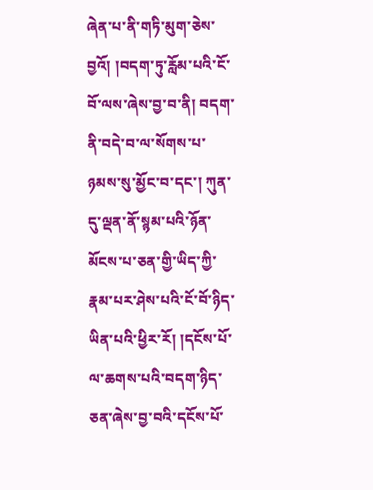ཞེན་པ་ནི་གཏི་མུག་ཅེས་བྱའོ། །བདག་ཏུ་རློམ་པའི་ངོ་བོ་ལས་ཞེས་བྱ་བ་ནི། བདག་ནི་བདེ་བ་ལ་སོགས་པ་ཉམས་སུ་མྱོང་བ་དང་། ཀུན་དུ་ལྡན་ནོ་སྙམ་པའི་ཉོན་མོངས་པ་ཅན་གྱི་ཡིད་ཀྱི་རྣམ་པར་ཤེས་པའི་ངོ་བོ་ཉིད་ཡིན་པའི་ཕྱིར་རོ། །དངོས་པོ་ལ་ཆགས་པའི་བདག་ཉིད་ཅན་ཞེས་བྱ་བའི་དངོས་པོ་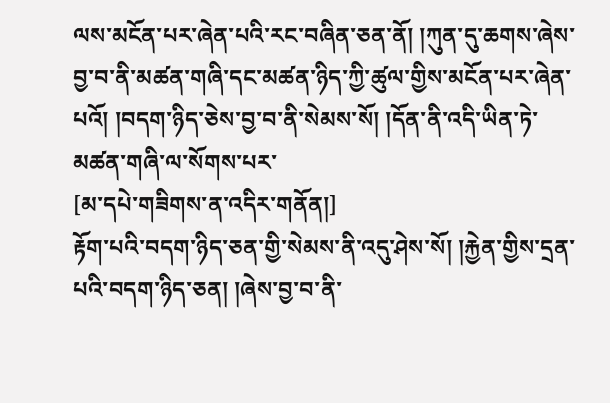ལས་མངོན་པར་ཞེན་པའི་རང་བཞིན་ཅན་ནོ། །ཀུན་དུ་ཆགས་ཞེས་བྱ་བ་ནི་མཚན་གཞི་དང་མཚན་ཉིད་ཀྱི་ཚུལ་གྱིས་མངོན་པར་ཞེན་པའོ། །བདག་ཉིད་ཅེས་བྱ་བ་ནི་སེམས་སོ། །དོན་ནི་འདི་ཡིན་ཏེ་མཚན་གཞི་ལ་སོགས་པར་
[མ་དཔེ་གཟིགས་ན་འདིར་གནོན།]
རྟོག་པའི་བདག་ཉིད་ཅན་གྱི་སེམས་ནི་འདུ་ཤེས་སོ། །རྐྱེན་གྱིས་དྲན་པའི་བདག་ཉིད་ཅན། །ཞེས་བྱ་བ་ནི་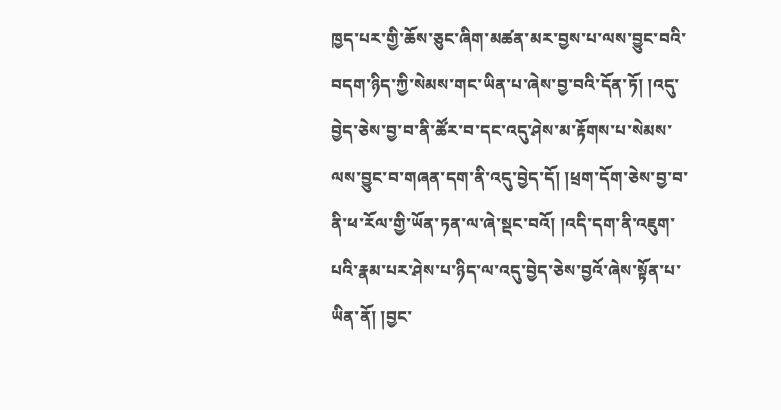ཁྱད་པར་གྱི་ཆོས་ཅུང་ཞིག་མཚན་མར་བྱས་པ་ལས་བྱུང་བའི་བདག་ཉིད་ཀྱི་སེམས་གང་ཡིན་པ་ཞེས་བྱ་བའི་དོན་ཏོ། །འདུ་བྱེད་ཅེས་བྱ་བ་ནི་ཚོར་བ་དང་འདུ་ཤེས་མ་རྟོགས་པ་སེམས་ལས་བྱུང་བ་གཞན་དག་ནི་འདུ་བྱེད་དོ། །ཕྲག་དོག་ཅེས་བྱ་བ་ནི་ཕ་རོལ་གྱི་ཡོན་ཏན་ལ་ཞེ་སྡང་བའོ། །འདི་དག་ནི་འཇུག་པའི་རྣམ་པར་ཤེས་པ་ཉིད་ལ་འདུ་བྱེད་ཅེས་བྱའོ་ཞེས་སྟོན་པ་ཡིན་ནོ། །བྱང་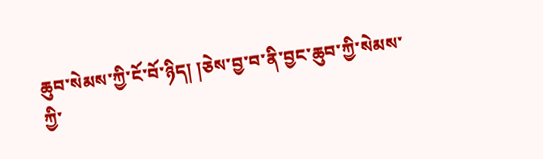ཆུབ་སེམས་ཀྱི་ངོ་བོ་ཉིད། །ཅེས་བྱ་བ་ནི་བྱང་ཆུབ་ཀྱི་སེམས་ཀྱི་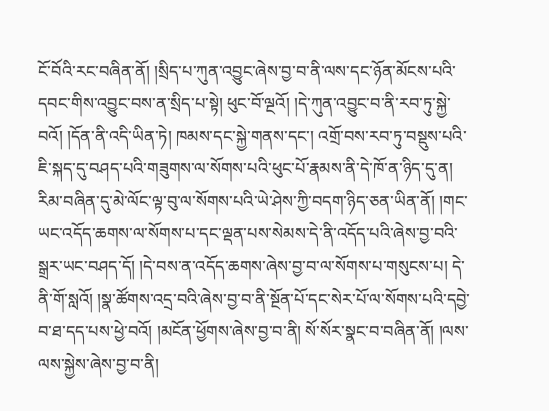ངོ་བོའི་རང་བཞིན་ནོ། །སྲིད་པ་ཀུན་འབྱུང་ཞེས་བྱ་བ་ནི་ལས་དང་ཉོན་མོངས་པའི་དབང་གིས་འབྱུང་བས་ན་སྲིད་པ་སྟེ། ཕུང་བོ་ལྔའོ། །དེ་ཀུན་འབྱུང་བ་ནི་རབ་ཏུ་སྐྱེ་བའོ། །དོན་ནི་འདི་ཡིན་ཏེ། ཁམས་དང་སྐྱེ་གནས་དང་། འགྲོ་བས་རབ་ཏུ་བསྡུས་པའི་ཇི་སྐད་དུ་བཤད་པའི་གཟུགས་ལ་སོགས་པའི་ཕུང་པོ་རྣམས་ནི་དེ་ཁོ་ན་ཉིད་དུ་ན། རིམ་བཞིན་དུ་མེ་ལོང་ལྟ་བུ་ལ་སོགས་པའི་ཡེ་ཤེས་ཀྱི་བདག་ཉིད་ཅན་ཡིན་ནོ། །གང་ཡང་འདོད་ཆགས་ལ་སོགས་པ་དང་ལྡན་པས་སེམས་དེ་ནི་འདོད་པའི་ཞེས་བྱ་བའི་སྒྲར་ཡང་བཤད་དོ། །དེ་བས་ན་འདོད་ཆགས་ཞེས་བྱ་བ་ལ་སོགས་པ་གསུངས་པ། དེ་ནི་གོ་སླའོ། །སྣ་ཚོགས་འདྲ་བའི་ཞེས་བྱ་བ་ནི་སྔོན་པོ་དང་སེར་པོ་ལ་སོགས་པའི་དབྱེ་བ་ཐ་དད་པས་ཕྱེ་བའོ། །མངོན་ཕྱོགས་ཞེས་བྱ་བ་ནི། སོ་སོར་སྣང་བ་བཞིན་ནོ། །ལས་ལས་སྐྱེས་ཞེས་བྱ་བ་ནི།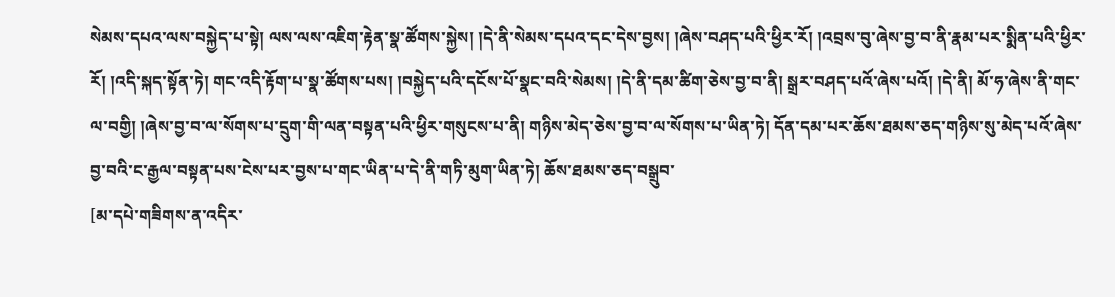སེམས་དཔའ་ལས་བསྐྱེད་པ་སྟེ། ལས་ལས་འཇིག་རྟེན་སྣ་ཚོགས་སྐྱེས། །དེ་ནི་སེམས་དཔའ་དང་དེས་བྱས། །ཞེས་བཤད་པའི་ཕྱིར་རོ། །འབྲས་བུ་ཞེས་བྱ་བ་ནི་རྣམ་པར་སྨིན་པའི་ཕྱིར་རོ། །འདི་སྐད་སྟོན་ཏེ། གང་འདི་རྟོག་པ་སྣ་ཚོགས་པས། །བསྐྱེད་པའི་དངོས་པོ་སྣང་བའི་སེམས། །དེ་ནི་དམ་ཚིག་ཅེས་བྱ་བ་ནི། སྒྲར་བཤད་པའོ་ཞེས་པའོ། །དེ་ནི། མོ་ཧ་ཞེས་ནི་གང་ལ་བགྱི། །ཞེས་བྱ་བ་ལ་སོགས་པ་དྲུག་གི་ལན་བསྟན་པའི་ཕྱིར་གསུངས་པ་ནི། གཉིས་མེད་ཅེས་བྱ་བ་ལ་སོགས་པ་ཡིན་ཏེ། དོན་དམ་པར་ཆོས་ཐམས་ཅད་གཉིས་སུ་མེད་པའོ་ཞེས་བྱ་བའི་ང་རྒྱལ་བསྟན་པས་ངེས་པར་བྱས་པ་གང་ཡིན་པ་དེ་ནི་གཏི་མུག་ཡིན་ཏེ། ཆོས་ཐམས་ཅད་བསྒྲུབ་
[མ་དཔེ་གཟིགས་ན་འདིར་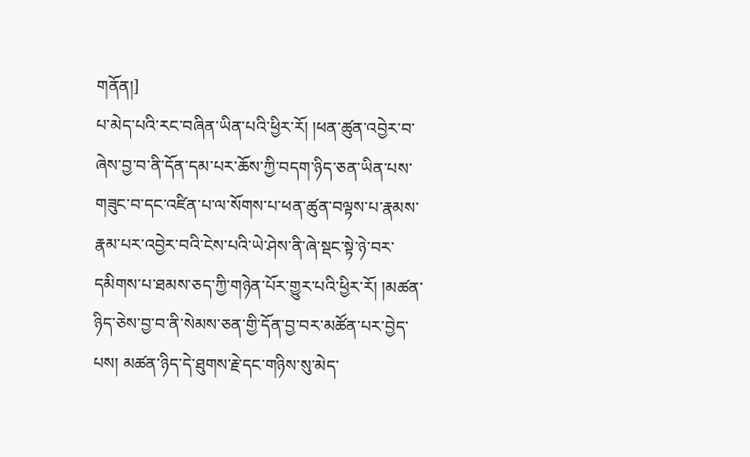གནོན།]
པ་མེད་པའི་རང་བཞིན་ཡིན་པའི་ཕྱིར་རོ། །ཕན་ཚུན་འབྱེར་བ་ཞེས་བྱ་བ་ནི་དོན་དམ་པར་ཆོས་ཀྱི་བདག་ཉིད་ཅན་ཡིན་པས་གཟུང་བ་དང་འཛིན་པ་ལ་སོགས་པ་ཕན་ཚུན་བལྟས་པ་རྣམས་རྣམ་པར་འབྱེར་བའི་ངེས་པའི་ཡེ་ཤེས་ནི་ཞེ་སྡང་སྟེ་ཉེ་བར་དམིགས་པ་ཐམས་ཅད་ཀྱི་གཉེན་པོར་གྱུར་པའི་ཕྱིར་རོ། །མཚན་ཉིད་ཅེས་བྱ་བ་ནི་སེམས་ཅན་གྱི་དོན་བྱ་བར་མཚོན་པར་བྱེད་པས། མཚན་ཉིད་དེ་ཐུགས་རྗེ་དང་གཉིས་སུ་མེད་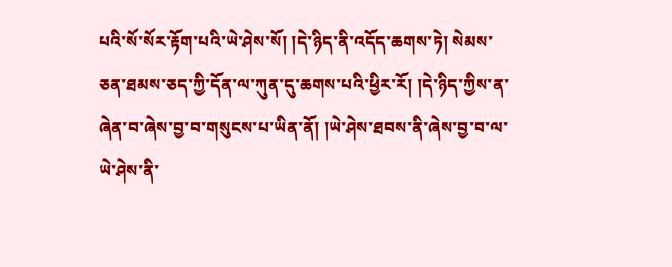པའི་སོ་སོར་རྟོག་པའི་ཡེ་ཤེས་སོ། །དེ་ཉིད་ནི་འདོད་ཆགས་ཏེ། སེམས་ཅན་ཐམས་ཅད་ཀྱི་དོན་ལ་ཀུན་དུ་ཆགས་པའི་ཕྱིར་རོ། །དེ་ཉིད་ཀྱིས་ན་ཞེན་བ་ཞེས་བྱ་བ་གསུངས་པ་ཡིན་ནོ། །ཡེ་ཤེས་ཐབས་ནི་ཞེས་བྱ་བ་ལ་ཡེ་ཤེས་ནི་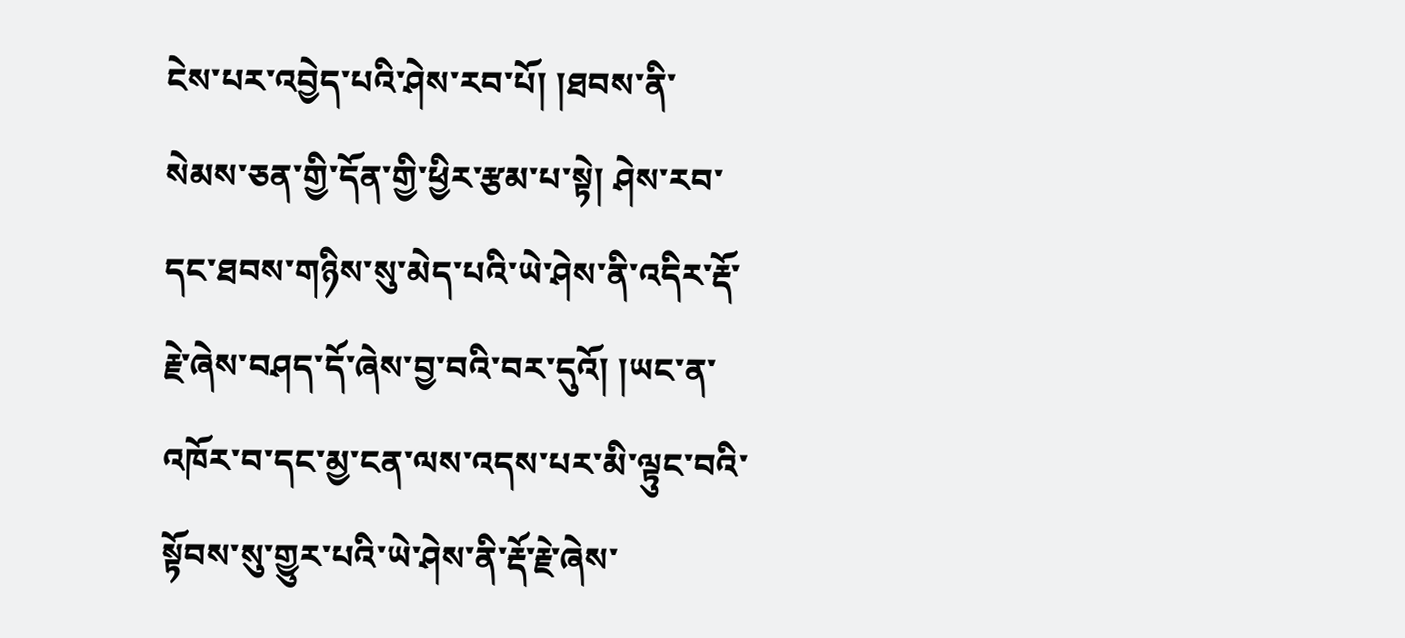ངེས་པར་འབྱེད་པའི་ཤེས་རབ་པོ། །ཐབས་ནི་སེམས་ཅན་གྱི་དོན་གྱི་ཕྱིར་རྩམ་པ་སྟེ། ཤེས་རབ་དང་ཐབས་གཉིས་སུ་མེད་པའི་ཡེ་ཤེས་ནི་འདིར་རྡོ་རྗེ་ཞེས་བཤད་དོ་ཞེས་བྱ་བའི་བར་དུའོ། །ཡང་ན་འཁོར་བ་དང་མྱ་ངན་ལས་འདས་པར་མི་ལྟུང་བའི་སྟོབས་སུ་གྱུར་པའི་ཡེ་ཤེས་ནི་རྡོ་རྗེ་ཞེས་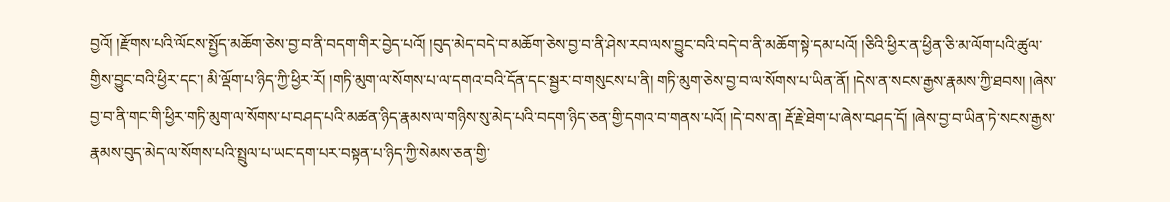བྱའོ། །རྫོགས་པའི་ལོངས་སྤྱོད་མཆོག་ཅེས་བྱ་བ་ནི་བདག་གིར་བྱེད་པའོ། །བུད་མེད་བདེ་བ་མཆོག་ཅེས་བྱ་བ་ནི་ཤེས་རབ་ལས་བྱུང་བའི་བདེ་བ་ནི་མཆོག་སྟེ་དམ་པའོ། །ཅིའི་ཕྱིར་ན་ཕྱིན་ཅི་མ་ལོག་པའི་ཚུལ་གྱིས་བྱུང་བའི་ཕྱིར་དང་། མི་ལྡོག་པ་ཉིད་ཀྱི་ཕྱིར་རོ། །གཏི་མུག་ལ་སོགས་པ་ལ་དགའ་བའི་དོན་དང་སྦྱར་བ་གསུངས་པ་ནི། གཏི་མུག་ཅེས་བྱ་བ་ལ་སོགས་པ་ཡིན་ནོ། །དེས་ན་སངས་རྒྱས་རྣམས་ཀྱི་ཐབས། །ཞེས་བྱ་བ་ནི་གང་གི་ཕྱིར་གཏི་མུག་ལ་སོགས་པ་བཤད་པའི་མཚན་ཉིད་རྣམས་ལ་གཉིས་སུ་མེད་པའི་བདག་ཉིད་ཅན་གྱི་དགའ་བ་གནས་པའོ། །དེ་བས་ན། རྡོ་རྗེ་ཐེག་པ་ཞེས་བཤད་དོ། །ཞེས་བྱ་བ་ཡིན་ཏེ་སངས་རྒྱས་རྣམས་བུད་མེད་ལ་སོགས་པའི་སྤྲུལ་པ་ཡང་དག་པར་བསྟན་པ་ཉིད་ཀྱི་སེམས་ཅན་གྱི་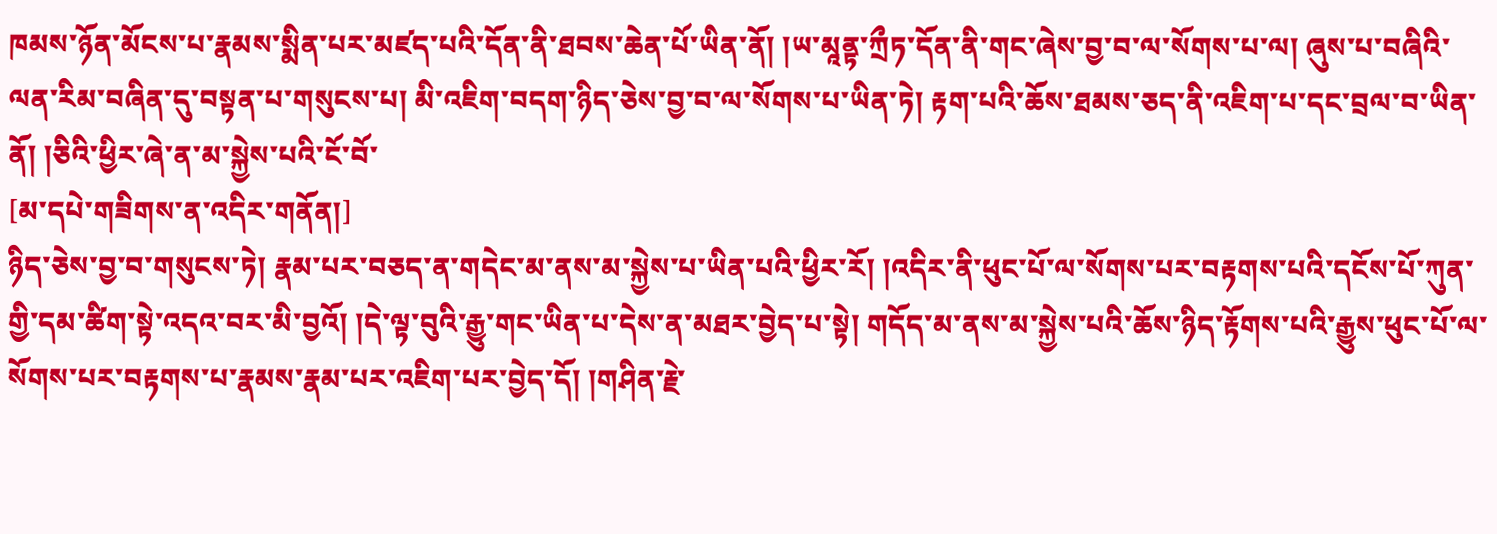ཁམས་ཉོན་མོངས་པ་རྣམས་སྨིན་པར་མཛད་པའི་དོན་ནི་ཐབས་ཆེན་པོ་ཡིན་ནོ། །ཡ་མཱནྟ་ཀྲྀཏ་དོན་ནི་གང་ཞེས་བྱ་བ་ལ་སོགས་པ་ལ། ཞུས་པ་བཞིའི་ལན་རིམ་བཞིན་དུ་བསྟན་པ་གསུངས་པ། མི་འཇིག་བདག་ཉིད་ཅེས་བྱ་བ་ལ་སོགས་པ་ཡིན་ཏེ། རྟག་པའི་ཆོས་ཐམས་ཅད་ནི་འཇིག་པ་དང་བྲལ་བ་ཡིན་ནོ། །ཅིའི་ཕྱིར་ཞེ་ན་མ་སྐྱེས་པའི་ངོ་བོ་
[མ་དཔེ་གཟིགས་ན་འདིར་གནོན།]
ཉིད་ཅེས་བྱ་བ་གསུངས་ཏེ། རྣམ་པར་བཅད་ན་གདེང་མ་ནས་མ་སྐྱེས་པ་ཡིན་པའི་ཕྱིར་རོ། །འདིར་ནི་ཕུང་པོ་ལ་སོགས་པར་བརྟགས་པའི་དངོས་པོ་ཀུན་གྱི་དམ་ཚིག་སྟེ་འདའ་བར་མི་བྱའོ། །དེ་ལྟ་བུའི་རྒྱུ་གང་ཡིན་པ་དེས་ན་མཐར་བྱེད་པ་སྟེ། གདོད་མ་ནས་མ་སྐྱེས་པའི་ཆོས་ཉིད་རྟོགས་པའི་རྒྱུས་ཕུང་པོ་ལ་སོགས་པར་བརྟགས་པ་རྣམས་རྣམ་པར་འཇིག་པར་བྱེད་དོ། །གཤིན་རྗེ་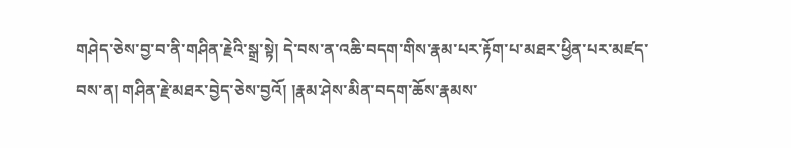གཤེད་ཅེས་བྱ་བ་ནི་གཤིན་རྗེའི་སྒྲ་སྟེ། དེ་བས་ན་འཆི་བདག་གིས་རྣམ་པར་རྟོག་པ་མཐར་ཕྱིན་པར་མཛད་བས་ན། གཤིན་རྗེ་མཐར་བྱེད་ཅེས་བྱའོ། །རྣམ་ཤེས་མིན་བདག་ཆོས་རྣམས་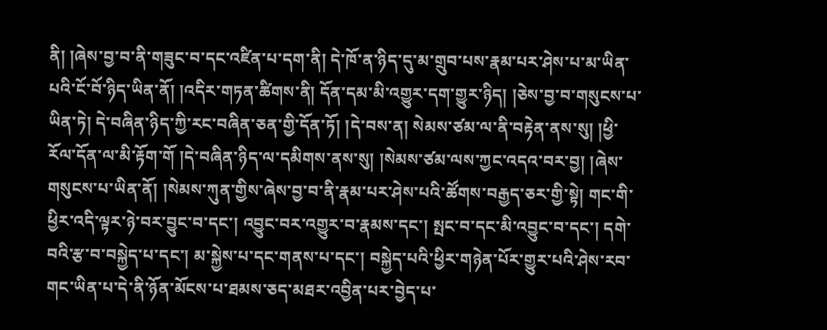ནི། །ཞེས་བྱ་བ་ནི་གཟུང་བ་དང་འཛིན་པ་དག་ནི། དེ་ཁོ་ན་ཉིད་དུ་མ་གྲུབ་པས་རྣམ་པར་ཤེས་པ་མ་ཡིན་པའི་ངོ་བོ་ཉིད་ཡིན་ནོ། །འདིར་གཏན་ཚིགས་ནི། དོན་དམ་མི་འགྱུར་དག་གྱུར་ཉིད། །ཅེས་བྱ་བ་གསུངས་པ་ཡིན་ཏེ། དེ་བཞིན་ཉིད་ཀྱི་རང་བཞིན་ཅན་གྱི་དོན་ཏོ། །དེ་བས་ན། སེམས་ཙམ་ལ་ནི་བརྟེན་ནས་སུ། །ཕྱི་རོལ་དོན་ལ་མི་རྟོག་གོ །དེ་བཞིན་ཉིད་ལ་དམིགས་ནས་སུ། །སེམས་ཙམ་ལས་ཀྱང་འདའ་བར་བྱ། །ཞེས་གསུངས་པ་ཡིན་ནོ། །སེམས་ཀུན་གྱིས་ཞེས་བྱ་བ་ནི་རྣམ་པར་ཤེས་པའི་ཚོགས་བརྒྱད་ཅར་གྱི་སྟེ། གང་གི་ཕྱིར་འདི་ལྟར་ཉེ་བར་བྱུང་བ་དང་། འབྱུང་བར་འགྱུར་བ་རྣམས་དང་། སྤང་བ་དང་མི་འབྱུང་བ་དང་། དགེ་བའི་རྩ་བ་བསྐྱེད་པ་དང་། མ་སྐྱེས་པ་དང་གནས་པ་དང་། བསྐྱེད་པའི་ཕྱིར་གཉེན་པོར་གྱུར་པའི་ཤེས་རབ་གང་ཡིན་པ་དེ་ནི་ཉོན་མོངས་པ་ཐམས་ཅད་མཐར་འབྱིན་པར་བྱེད་པ་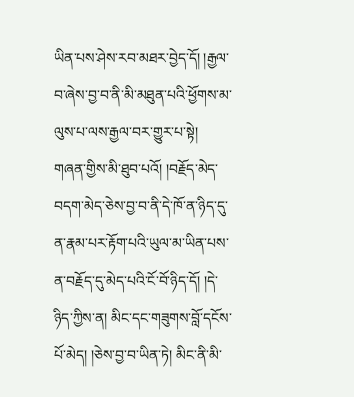ཡིན་པས་ཤེས་རབ་མཐར་བྱེད་དོ། །རྒྱལ་བ་ཞེས་བྱ་བ་ནི་མི་མཐུན་པའི་ཕྱོགས་མ་ལུས་པ་ལས་རྒྱལ་བར་གྱུར་པ་སྟེ། གཞན་གྱིས་མི་ཐུབ་པའོ། །བརྗོད་མེད་བདག་མེད་ཅེས་བྱ་བ་ནི་དེ་ཁོ་ན་ཉིད་དུ་ན་རྣམ་པར་རྟོག་པའི་ཡུལ་མ་ཡིན་པས་ན་བརྗོད་དུ་མེད་པའི་ངོ་བོ་ཉིད་དོ། །དེ་ཉིད་ཀྱིས་ན། མིང་དང་གཟུགས་བློ་དངོས་པོ་མེད། །ཅེས་བྱ་བ་ཡིན་ཏེ། མིང་ནི་མི་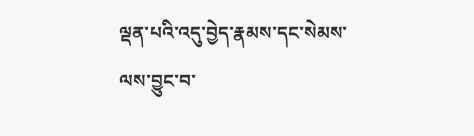ལྡན་པའི་འདུ་བྱེད་རྣམས་དང་སེམས་ལས་བྱུང་བ་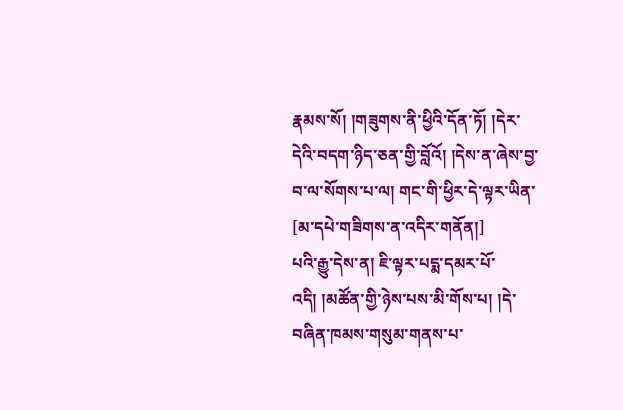རྣམས་སོ། །གཟུགས་ནི་ཕྱིའི་དོན་ཏོ། །དེར་དེའི་བདག་ཉིད་ཅན་གྱི་བློའོ། །དེས་ན་ཞེས་བྱ་བ་ལ་སོགས་པ་ལ། གང་གི་ཕྱིར་དེ་ལྟར་ཡིན་
[མ་དཔེ་གཟིགས་ན་འདིར་གནོན།]
པའི་རྒྱུ་དེས་ན། ཇི་ལྟར་པདྨ་དམར་པོ་འདི། །མཚོན་གྱི་ཉེས་པས་མི་གོས་པ། །དེ་བཞིན་ཁམས་གསུམ་གནས་པ་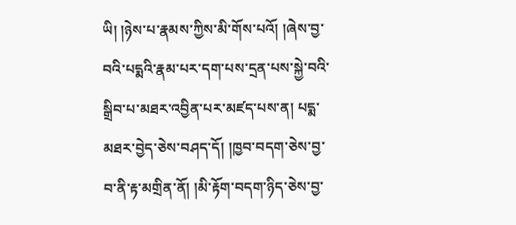ཡི། །ཉེས་པ་རྣམས་ཀྱིས་མི་གོས་པའོ། །ཞེས་བྱ་བའི་པདྨའི་རྣམ་པར་དག་པས་དྲན་པས་སྐྱེ་བའི་སྒྲིབ་པ་མཐར་འབྱིན་པར་མཛད་པས་ན། པདྨ་མཐར་བྱེད་ཅེས་བཤད་དོ། །ཁྱབ་བདག་ཅེས་བྱ་བ་ནི་རྟ་མགྲིན་ནོ། །མི་རྟོག་བདག་ཉིད་ཅེས་བྱ་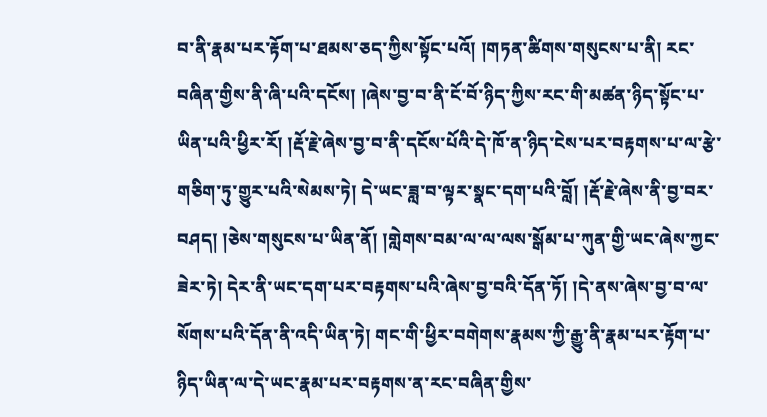བ་ནི་རྣམ་པར་རྟོག་པ་ཐམས་ཅད་ཀྱིས་སྟོང་པའོ། །གཏན་ཚིགས་གསུངས་པ་ནི། རང་བཞིན་གྱིས་ནི་ཞི་པའི་དངོས། །ཞེས་བྱ་བ་ནི་ངོ་བོ་ཉིད་ཀྱིས་རང་གི་མཚན་ཉིད་སྟོང་པ་ཡིན་པའི་ཕྱིར་རོ། །རྡོ་རྗེ་ཞེས་བྱ་བ་ནི་དངོས་པོའི་དེ་ཁོ་ན་ཉིད་ངེས་པར་བརྟགས་པ་ལ་རྩེ་གཅིག་ཏུ་གྱུར་པའི་སེམས་ཏེ། དེ་ཡང་ཟླ་བ་ལྟར་སྣང་དག་པའི་བློ། །རྡོ་རྗེ་ཞེས་ནི་བྱ་བར་བཤད། །ཅེས་གསུངས་པ་ཡིན་ནོ། །གླེགས་བམ་ལ་ལ་ལས་སྒོམ་པ་ཀུན་གྱི་ཡང་ཞེས་ཀྱང་ཟེར་ཏེ། དེར་ནི་ཡང་དག་པར་བརྟགས་པའི་ཞེས་བྱ་བའི་དོན་ཏོ། །དེ་ནས་ཞེས་བྱ་བ་ལ་སོགས་པའི་དོན་ནི་འདི་ཡིན་ཏེ། གང་གི་ཕྱིར་བགེགས་རྣམས་ཀྱི་རྒྱུ་ནི་རྣམ་པར་རྟོག་པ་ཉིད་ཡིན་ལ་དེ་ཡང་རྣམ་པར་བརྟགས་ན་རང་བཞིན་གྱིས་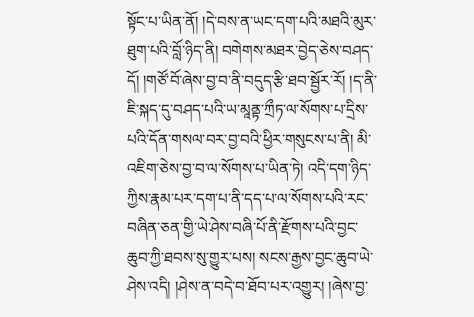སྟོང་པ་ཡིན་ནོ། །དེ་བས་ན་ཡང་དག་པའི་མཐའི་མུར་ཐུག་པའི་བློ་ཉིད་ནི། བགེགས་མཐར་བྱེད་ཅེས་བཤད་དོ། །གཙོ་བོ་ཞེས་བྱ་བ་ནི་བདུད་རྩི་ཐབ་སྦྱོར་རོ། །ད་ནི་ཇི་སྐད་དུ་བཤད་པའི་ཡ་མཱནྟ་ཀྲྀཏ་ལ་སོགས་པ་དྲིས་པའི་དོན་གསལ་བར་བྱ་བའི་ཕྱིར་གསུངས་པ་ནི། མི་འཇིག་ཅེས་བྱ་བ་ལ་སོགས་པ་ཡིན་ཏེ། འདི་དག་ཉིད་ཀྱིས་རྣམ་པར་དག་པ་ནི་དད་པ་ལ་སོགས་པའི་རང་བཞིན་ཅན་གྱི་ཡེ་ཤེས་བཞི་པོ་ནི་རྫོགས་པའི་བྱང་ཆུབ་ཀྱི་ཐབས་སུ་གྱུར་པས། སངས་རྒྱས་བྱང་ཆུབ་ཡེ་ཤེས་འདི། །ཤེས་ན་བདེ་བ་ཐོབ་པར་འགྱུར། །ཞེས་བྱ་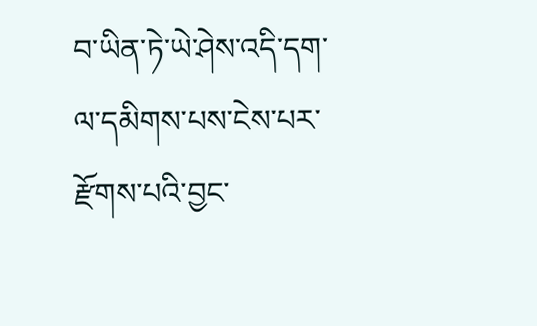བ་ཡིན་ཏེ་ཡེ་ཤེས་འདི་དག་ལ་དམིགས་པས་ངེས་པར་རྫོགས་པའི་བྱང་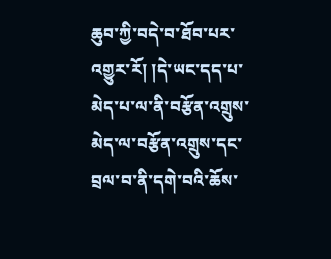ཆུབ་ཀྱི་བདེ་བ་ཐོབ་པར་འགྱུར་རོ། །དེ་ཡང་དད་པ་མེད་པ་ལ་ནི་བརྩོན་འགྲུས་མེད་ལ་བརྩོན་འགྲུས་དང་བྲལ་བ་ནི་དགེ་བའི་ཆོས་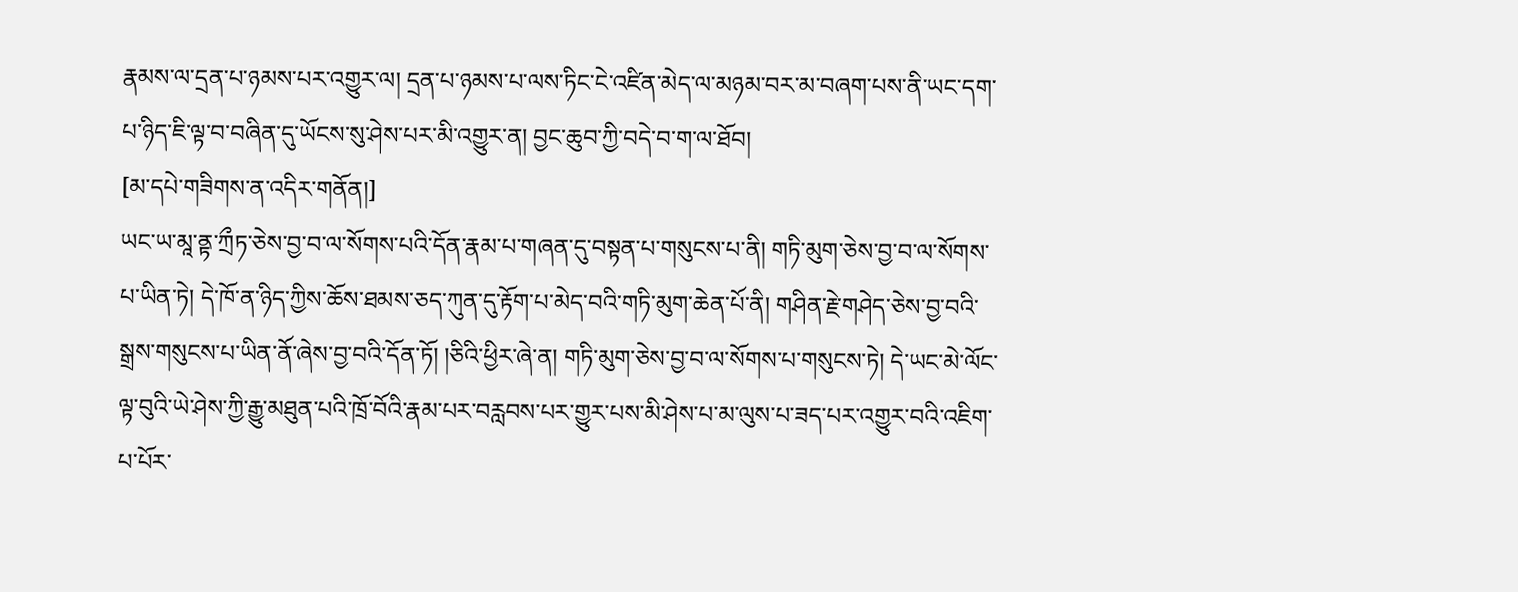རྣམས་ལ་དྲན་པ་ཉམས་པར་འགྱུར་ལ། དྲན་པ་ཉམས་པ་ལས་ཏིང་ངེ་འཛིན་མེད་ལ་མཉམ་བར་མ་བཞག་པས་ནི་ཡང་དག་པ་ཉིད་ཇི་ལྟ་བ་བཞིན་དུ་ཡོངས་སུ་ཤེས་པར་མི་འགྱུར་ན། བྱང་ཆུབ་ཀྱི་བདེ་བ་ག་ལ་ཐོབ།
[མ་དཔེ་གཟིགས་ན་འདིར་གནོན།]
ཡང་ཡ་མཱ་ནྟ་ཀྲྀཏ་ཅེས་བྱ་བ་ལ་སོགས་པའི་དོན་རྣམ་པ་གཞན་དུ་བསྟན་པ་གསུངས་པ་ནི། གཏི་མུག་ཅེས་བྱ་བ་ལ་སོགས་པ་ཡིན་ཏེ། དེ་ཁོ་ན་ཉིད་ཀྱིས་ཆོས་ཐམས་ཅད་ཀུན་དུ་རྟོག་པ་མེད་བའི་གཏི་མུག་ཆེན་པོ་ནི། གཤིན་རྗེ་གཤེད་ཅེས་བྱ་བའི་སྒྲས་གསུངས་པ་ཡིན་ནོ་ཞེས་བྱ་བའི་དོན་ཏོ། །ཅིའི་ཕྱིར་ཞེ་ན། གཏི་མུག་ཅེས་བྱ་བ་ལ་སོགས་པ་གསུངས་ཏེ། དེ་ཡང་མེ་ལོང་ལྟ་བུའི་ཡེ་ཤེས་ཀྱི་རྒྱུ་མཐུན་པའི་ཁྲོ་བོའི་རྣམ་པར་བརླབས་པར་གྱུར་པས་མི་ཤེས་པ་མ་ལུས་པ་ཟད་པར་འགྱུར་བའི་འཇིག་པ་པོར་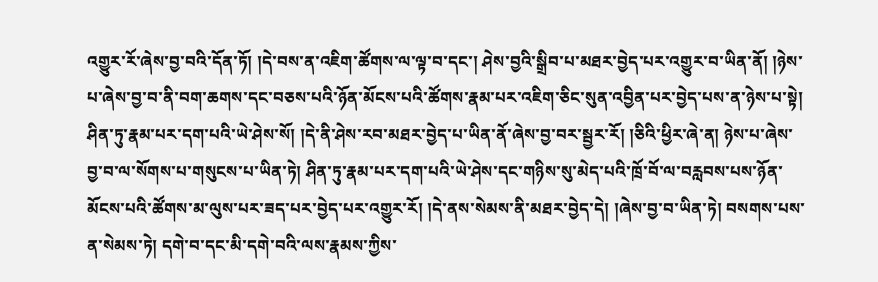འགྱུར་རོ་ཞེས་བྱ་བའི་དོན་ཏོ། །དེ་བས་ན་འཇིག་ཚོགས་ལ་ལྟ་བ་དང་། ཤེས་བྱའི་སྒྲིབ་པ་མཐར་བྱེད་པར་འགྱུར་བ་ཡིན་ནོ། །ཉེས་པ་ཞེས་བྱ་བ་ནི་བག་ཆགས་དང་བཅས་པའི་ཉོན་མོངས་པའི་ཚོགས་རྣམ་པར་འཇིག་ཅིང་སུན་འབྱིན་པར་བྱེད་པས་ན་ཉེས་པ་སྟེ། ཤིན་ཏུ་རྣམ་པར་དག་པའི་ཡེ་ཤེས་སོ། །དེ་ནི་ཤེས་རབ་མཐར་བྱེད་པ་ཡིན་ནོ་ཞེས་བྱ་བར་སྦྱར་རོ། །ཅིའི་ཕྱིར་ཞེ་ན། ཉེས་པ་ཞེས་བྱ་བ་ལ་སོགས་པ་གསུངས་པ་ཡིན་ཏེ། ཤིན་ཏུ་རྣམ་པར་དག་པའི་ཡེ་ཤེས་དང་གཉིས་སུ་མེད་པའི་ཁྲོ་བོ་ལ་བརླབས་པས་ཉོན་མོངས་པའི་ཚོགས་མ་ལུས་པར་ཟད་པར་བྱེད་པར་འགྱུར་རོ། །དེ་ནས་སེམས་ནི་མཐར་བྱེད་དེ། །ཞེས་བྱ་བ་ཡིན་ཏེ། བསགས་པས་ན་སེམས་ཏེ། དགེ་བ་དང་མི་དགེ་བའི་ལས་རྣམས་ཀྱིས་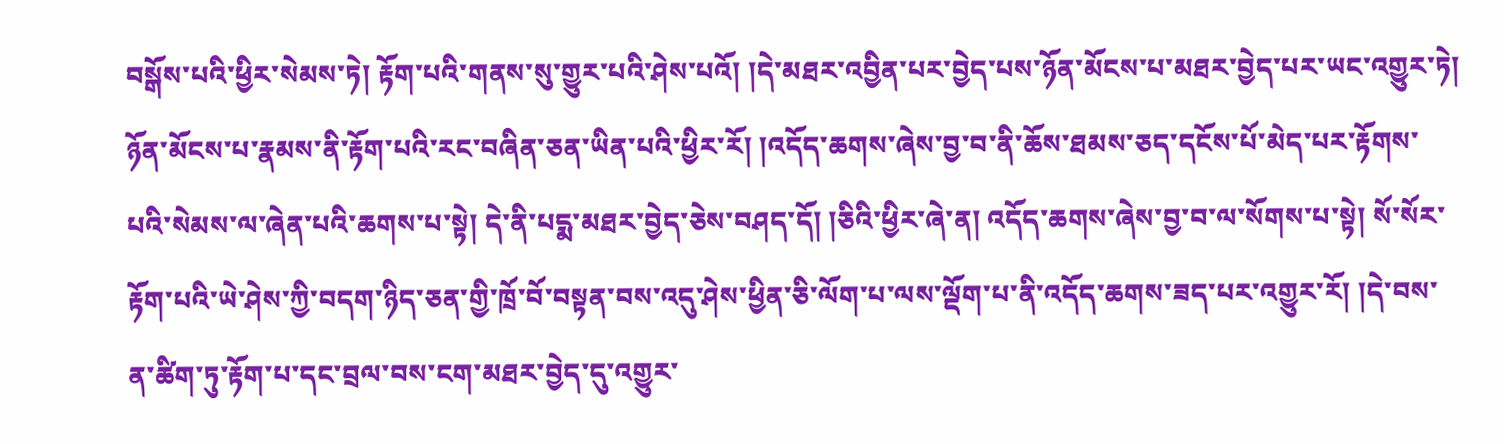བསྒོས་པའི་ཕྱིར་སེམས་ཏེ། རྟོག་པའི་གནས་སུ་གྱུར་པའི་ཤེས་པའོ། །དེ་མཐར་འབྱིན་པར་བྱེད་པས་ཉོན་མོངས་པ་མཐར་བྱེད་པར་ཡང་འགྱུར་ཏེ། ཉོན་མོངས་པ་རྣམས་ནི་རྟོག་པའི་རང་བཞིན་ཅན་ཡིན་པའི་ཕྱིར་རོ། །འདོད་ཆགས་ཞེས་བྱ་བ་ནི་ཆོས་ཐམས་ཅད་དངོས་པོ་མེད་པར་རྟོགས་པའི་སེམས་ལ་ཞེན་པའི་ཆགས་པ་སྟེ། དེ་ནི་པདྨ་མཐར་བྱེད་ཅེས་བཤད་དོ། །ཅིའི་ཕྱིར་ཞེ་ན། འདོད་ཆགས་ཞེས་བྱ་བ་ལ་སོགས་པ་སྟེ། སོ་སོར་རྟོག་པའི་ཡེ་ཤེས་ཀྱི་བདག་ཉིད་ཅན་གྱི་ཁྲོ་བོ་བསྟན་བས་འདུ་ཤེས་ཕྱིན་ཅི་ལོག་པ་ལས་ལྡོག་པ་ནི་འདོད་ཆགས་ཟད་པར་འགྱུར་རོ། །དེ་བས་ན་ཚིག་ཏུ་རྟོག་པ་དང་བྲལ་བས་ངག་མཐར་བྱེད་དུ་འགྱུར་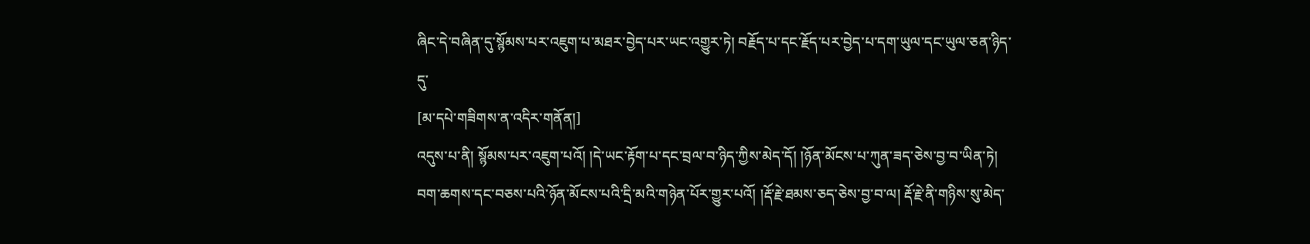ཞིང་དེ་བཞིན་དུ་སྙོམས་པར་འཇུག་པ་མཐར་བྱེད་པར་ཡང་འགྱུར་ཏེ། བརྗོད་པ་དང་རྗོད་པར་བྱེད་པ་དག་ཡུལ་དང་ཡུལ་ཅན་ཉིད་དུ་
[མ་དཔེ་གཟིགས་ན་འདིར་གནོན།]
འདུས་པ་ནི། སྙོམས་པར་འཇུག་པའོ། །དེ་ཡང་རྟོག་པ་དང་བྲལ་བ་ཉིད་ཀྱིས་མེད་དོ། །ཉོན་མོངས་པ་ཀུན་ཟད་ཅེས་བྱ་བ་ཡིན་ཏེ། བག་ཆགས་དང་བཅས་པའི་ཉོན་མོངས་པའི་དྲི་མའི་གཉེན་པོར་གྱུར་པའོ། །རྡོ་རྗེ་ཐམས་ཅད་ཅེས་བྱ་བ་ལ། རྡོ་རྗེ་ནི་གཉིས་སུ་མེད་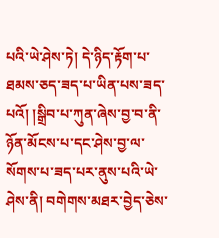པའི་ཡེ་ཤེས་ཏེ། དེ་ཉིད་རྟོག་པ་ཐམས་ཅད་ཟད་པ་ཡིན་པས་ཟད་པའོ། །སྒྲིབ་པ་ཀུན་ཞེས་བྱ་བ་ནི་ཉོན་མོངས་པ་དང་ཤེས་བྱ་ལ་སོགས་པ་ཟད་པར་ནུས་པའི་ཡེ་ཤེས་ནི། བགེགས་མཐར་བྱེད་ཅེས་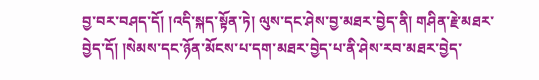བྱ་བར་བཤད་དོ། །འདི་སྐད་སྟོན་ཏེ། ལུས་དང་ཤེས་བྱ་མཐར་བྱེད་ནི། གཤིན་རྗེ་མཐར་བྱེད་དོ། །སེམས་དང་ཉོན་མོངས་པ་དག་མཐར་བྱེད་པ་ནི་ཤེས་རབ་མཐར་བྱེད་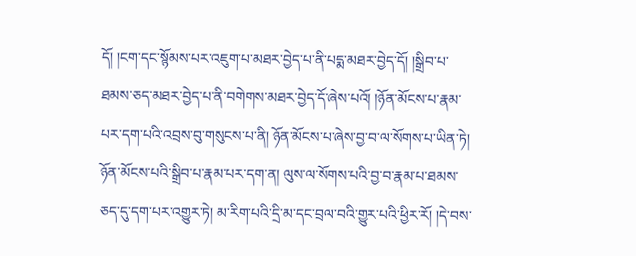དོ། །ངག་དང་སྙོམས་པར་འཇུག་པ་མཐར་བྱེད་པ་ནི་པདྨ་མཐར་བྱེད་དོ། །སྒྲིབ་པ་ཐམས་ཅད་མཐར་བྱེད་པ་ནི་བགེགས་མཐར་བྱེད་དོ་ཞེས་པའོ། །ཉོན་མོངས་པ་རྣམ་པར་དག་པའི་འབྲས་བུ་གསུངས་པ་ནི། ཉོན་མོངས་པ་ཞེས་བྱ་བ་ལ་སོགས་པ་ཡིན་ཏེ། ཉོན་མོངས་པའི་སྒྲིབ་པ་རྣམ་པར་དག་ན། ལུས་ལ་སོགས་པའི་བྱ་བ་རྣམ་པ་ཐམས་ཅད་དུ་དག་པར་འགྱུར་ཏེ། མ་རིག་པའི་དྲི་མ་དང་བྲལ་བའི་གྱུར་པའི་ཕྱིར་རོ། །དེ་བས་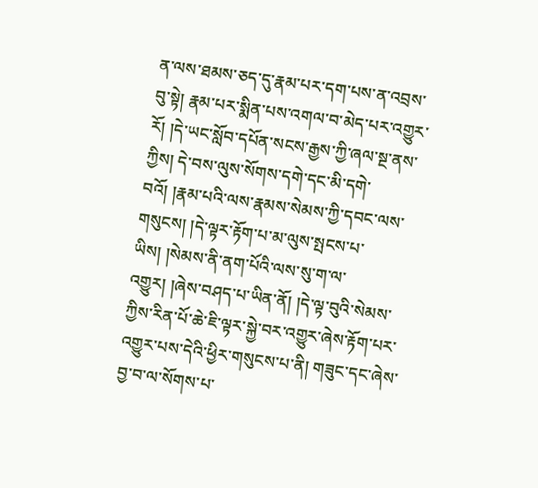ན་ལས་ཐམས་ཅད་དུ་རྣམ་པར་དག་པས་ན་འབྲས་བུ་སྟེ། རྣམ་པར་སྨིན་པས་འགལ་བ་མེད་པར་འགྱུར་རོ། །དེ་ཡང་སློབ་དཔོན་སངས་རྒྱས་ཀྱི་ཞལ་སྔ་ནས་ཀྱིས། དེ་བས་ལུས་སོགས་དགེ་དང་མི་དགེ་བའོ། །རྣམ་པའི་ལས་རྣམས་སེམས་ཀྱི་དབང་ལས་གསུངས། །དེ་ལྟར་རྟོག་པ་མ་ལུས་སྤངས་པ་ཡིས། །སེམས་ནི་ནག་པོའི་ལས་སུ་ག་ལ་འགྱུར། །ཞེས་བཤད་པ་ཡིན་ནོ། །དེ་ལྟ་བུའི་སེམས་ཀྱིས་རིན་པོ་ཆེ་ཇི་ལྟར་སྐྱེ་བར་འགྱུར་ཞེས་རྟོག་པར་འགྱུར་པས་དེའི་ཕྱིར་གསུངས་པ་ནི། གཟུང་དང་ཞེས་བྱ་བ་ལ་སོགས་པ་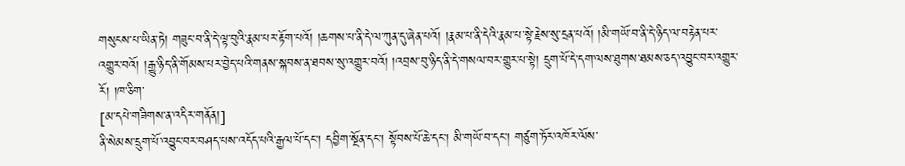གསུངས་པ་ཡིན་ཏེ། གཟུང་བ་ནི་དེ་ལྟ་བུའི་རྣམ་པར་རྟོག་པའོ། །ཆགས་པ་ནི་དེ་ལ་ཀུན་དུ་ཞེན་པའོ། །རྣམ་པ་ནི་དེའི་རྣམ་པ་སྟེ་རྗེས་སུ་དྲན་པའོ། །མི་གཡོ་བ་ནི་དེ་ཉིད་ལ་བརྟེན་པར་འགྱུར་བའོ། །རྒྱུ་ཉིད་ནི་གོམས་པར་བྱེད་པའི་གནས་སྐབས་ན་ཐབས་སུ་འགྱུར་བའོ། །འབྲས་བུ་ཉིད་ནི་དེ་གསལ་བར་གྱུར་པ་སྟེ། དྲུག་པོ་དེ་དག་ལས་ཐུགས་ཐམས་ཅད་འབྱུང་བར་འགྱུར་རོ། །ཁ་ཅིག་
[མ་དཔེ་གཟིགས་ན་འདིར་གནོན།]
ནི་སེམས་དྲུག་པོ་འབྱུང་བར་བཤད་པས་འདོད་པའི་རྒྱལ་པོ་དང་། དབྱིག་སྔོན་དང་། སྟོབས་པོ་ཆེ་དང་། མི་གཡོ་བ་དང་། གཙུག་ཏོར་འཁོར་ལོས་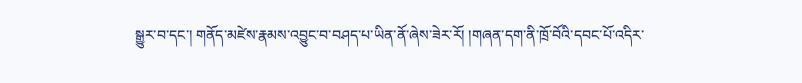སྒྱུར་བ་དང་། གནོད་མཛེས་རྣམས་འབྱུང་བ་བཤད་པ་ཡིན་ནོ་ཞེས་ཟེར་རོ། །གཞན་དག་ནི་ཁྲོ་བོའི་དབང་པོ་འདིར་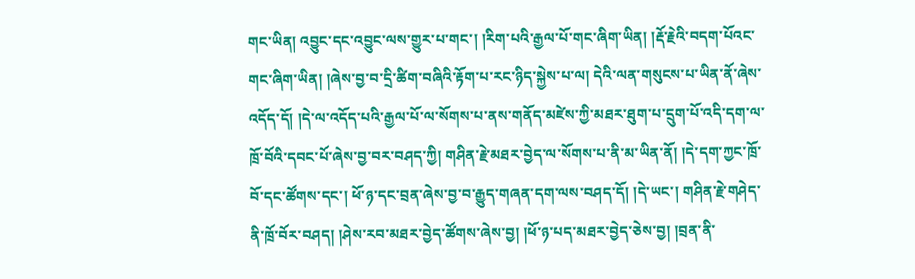གང་ཡིན། འབྱུང་དང་འབྱུང་ལས་གྱུར་པ་གང་། །རིག་པའི་རྒྱལ་པོ་གང་ཞིག་ཡིན། །རྡོ་རྗེའི་བདག་པོའང་གང་ཞིག་ཡིན། །ཞེས་བྱ་བ་དྲི་ཚིག་བཞིའི་རྟོག་པ་རང་ཉིད་སྐྱེས་པ་ལ། དེའི་ལན་གསུངས་པ་ཡིན་ནོ་ཞེས་འདོད་དོ། །དེ་ལ་འདོད་པའི་རྒྱལ་པོ་ལ་སོགས་པ་ནས་གནོད་མཛེས་ཀྱི་མཐར་ཐུག་པ་དྲུག་པོ་འདི་དག་ལ་ཁྲོ་བོའི་དབང་པོ་ཞེས་བྱ་བར་བཤད་ཀྱི། གཤིན་རྗེ་མཐར་བྱེད་ལ་སོགས་པ་ནི་མ་ཡིན་ནོ། །དེ་དག་ཀྱང་ཁྲོ་བོ་དང་ཚོགས་དང་། ཕོ་ཉ་དང་བྲན་ཞེས་བྱ་བ་རྒྱུད་གཞན་དག་ལས་བཤད་དོ། །དེ་ཡང་། གཤིན་རྗེ་གཤེད་ནི་ཁྲོ་བོར་བཤད། །ཤེས་རབ་མཐར་བྱེད་ཚོགས་ཞེས་བྱ། །ཕོ་ཉ་པད་མཐར་བྱེད་ཅེས་བྱ། །བྲན་ནི་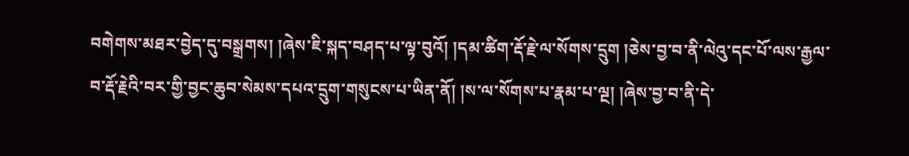བགེགས་མཐར་བྱེད་དུ་བསྒྲགས། །ཞེས་ཇི་སྐད་བཤད་པ་ལྟ་བུའོ། །དམ་ཚིག་རྡོ་རྗེ་ལ་སོགས་དྲུག །ཅེས་བྱ་བ་ནི་ལེའུ་དང་པོ་ལས་རྒྱལ་བ་རྡོ་རྗེའི་བར་གྱི་བྱང་ཆུབ་སེམས་དཔའ་དྲུག་གསུངས་པ་ཡིན་ནོ། །ས་ལ་སོགས་པ་རྣམ་པ་ལྔ། །ཞེས་བྱ་བ་ནི་དེ་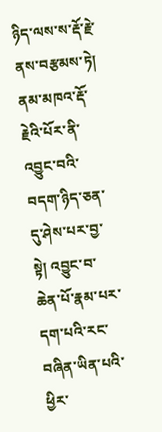ཉིད་ལས་ས་རྡོ་རྗེ་ནས་བརྩམས་ཏེ། ནམ་མཁའ་རྡོ་རྗེའི་པོར་ནི་འབྱུང་བའི་བདག་ཉིད་ཅན་དུ་ཤེས་པར་བྱ་སྟེ། འབྱུང་བ་ཆེན་པོ་རྣམ་པར་དག་པའི་རང་བཞིན་ཡིན་པའི་ཕྱིར་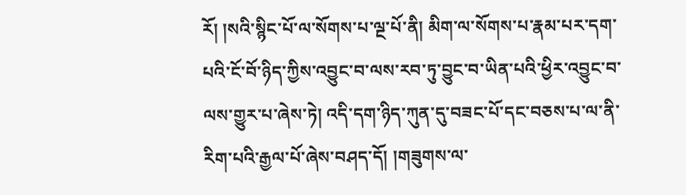རོ། །སའི་སྙིང་པོ་ལ་སོགས་པ་ལྔ་པོ་ནི། མིག་ལ་སོགས་པ་རྣམ་པར་དག་པའི་ངོ་བོ་ཉིད་ཀྱིས་འབྱུང་བ་ལས་རབ་ཏུ་བྱུང་བ་ཡིན་པའི་ཕྱིར་འབྱུང་བ་ལས་གྱུར་པ་ཞེས་ཏེ། འདི་དག་ཉིད་ཀུན་དུ་བཟང་པོ་དང་བཅས་པ་ལ་ནི་རིག་པའི་རྒྱལ་པོ་ཞེས་བཤད་དོ། །གཟུགས་ལ་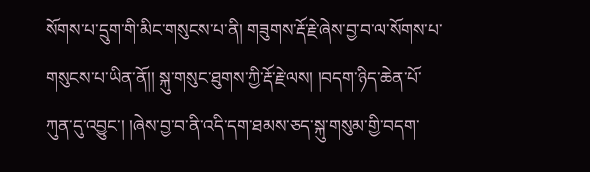སོགས་པ་དྲུག་གི་མིང་གསུངས་པ་ནི། གཟུགས་རྡོ་རྗེ་ཞེས་བྱ་བ་ལ་སོགས་པ་གསུངས་པ་ཡིན་ནོ།། སྐུ་གསུང་ཐུགས་ཀྱི་རྡོ་རྗེ་ལས། །བདག་ཉིད་ཆེན་པོ་ཀུན་དུ་འབྱུང་། །ཞེས་བྱ་བ་ནི་འདི་དག་ཐམས་ཅད་སྐུ་གསུམ་གྱི་བདག་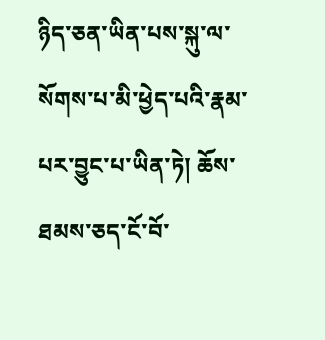ཉིད་ཅན་ཡིན་པས་སྐུ་ལ་སོགས་པ་མི་ཕྱེད་པའི་རྣམ་པར་བྱུང་པ་ཡིན་ཏེ། ཆོས་ཐམས་ཅད་ངོ་བོ་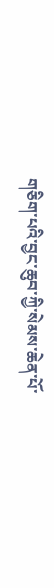གཅིག་པའི་བྱང་ཆུབ་ཀྱི་སེམས་ཆེན་པོ་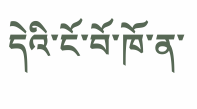དེའི་ངོ་བོ་ཁོ་ན་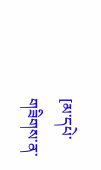[མ་དཔེ་གཟིགས་ན་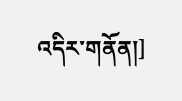འདིར་གནོན།]